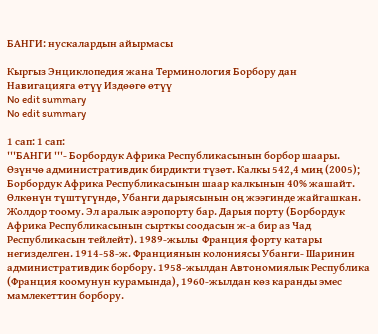БАНГИ: нускалардын айырмасы

Кыргыз Энциклопедия жана Терминология Борбору дан
Навигацияга өтүү Издөөгө өтүү
No edit summary
No edit summary

1 сап: 1 сап:
'''БАНГИ '''- Борбордук Африка Республикасынын борбор шаары. Өзүнчө административдик бирдикти түзөт. Калкы 542,4 миң (2005); Борбордук Африка Республикасынын шаар калкынын 40% жашайт. Өлкөнүн түштүгүндө, Убанги дарыясынын оң жээгинде жайгашкан. Жолдор тоому. Эл аралык аэропорту бар. Дарыя порту (Борбордук Африка Республикасынын сырткы соодасын ж-а бир аз Чад Республикасын тейлейт). 1989-жылы  Франция форту катары негизделген. 1914-58-ж. Франциянын колониясы Убанги- Шаринин административдик борбору. 1958-жылдан Автономиялык Республика (Франция коомунун курамында), 1960-жылдан көз каранды эмес мамлекеттин борбору.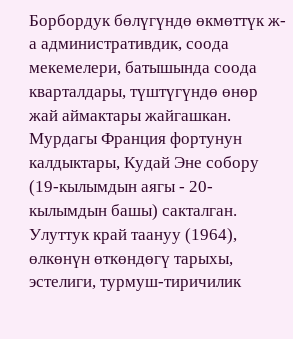Борбордук бөлүгүндө өкмөттүк ж-а административдик, соода мекемелери, батышында соода кварталдары, түштүгүндө өнөр жай аймактары жайгашкан. Мурдагы Франция фортунун калдыктары, Кудай Эне собору (19-кылымдын аягы - 20-кылымдын башы) сакталган. Улуттук край таануу (1964), өлкөнүн өткөндөгү тарыхы, эстелиги, турмуш-тиричилик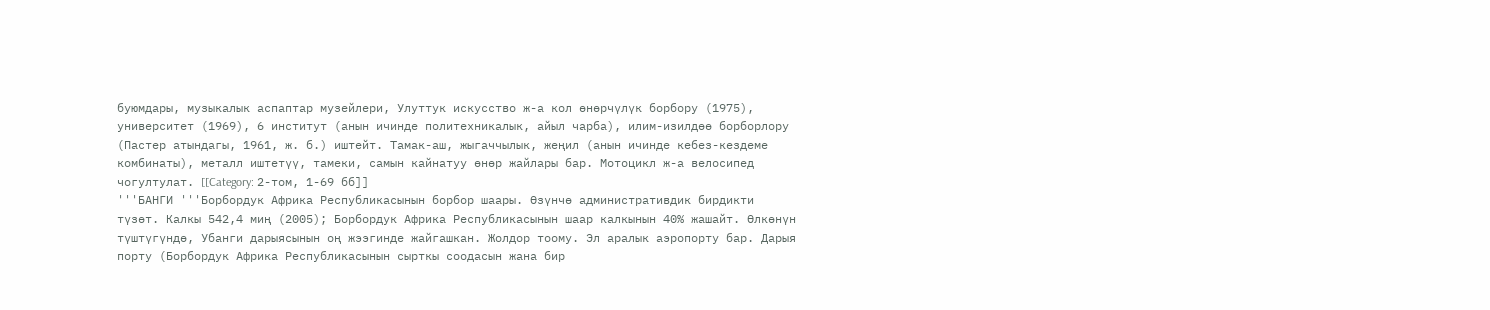буюмдары, музыкалык аспаптар музейлери, Улуттук искусство ж-а кол өнөрчүлүк борбору (1975), университет (1969), 6 институт (анын ичинде политехникалык, айыл чарба), илим-изилдөө борборлору (Пастер атындагы, 1961, ж. б.) иштейт. Тамак-аш, жыгаччылык, жеңил (анын ичинде кебез-кездеме комбинаты), металл иштетүү, тамеки, самын кайнатуу өнөр жайлары бар. Мотоцикл ж-а велосипед чогултулат. [[Category: 2-том, 1-69 бб]]
'''БАНГИ '''Борбордук Африка Республикасынын борбор шаары. Өзүнчө административдик бирдикти түзөт. Калкы 542,4 миң (2005); Борбордук Африка Республикасынын шаар калкынын 40% жашайт. Өлкөнүн түштүгүндө, Убанги дарыясынын оң жээгинде жайгашкан. Жолдор тоому. Эл аралык аэропорту бар. Дарыя порту (Борбордук Африка Республикасынын сырткы соодасын жана бир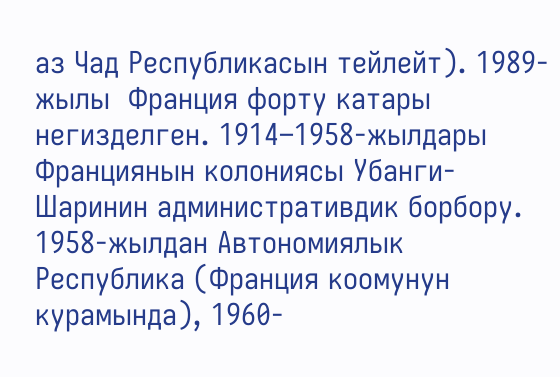аз Чад Республикасын тейлейт). 1989-жылы  Франция форту катары негизделген. 1914–1958-жылдары Франциянын колониясы Убанги-Шаринин административдик борбору. 1958-жылдан Автономиялык Республика (Франция коомунун курамында), 1960-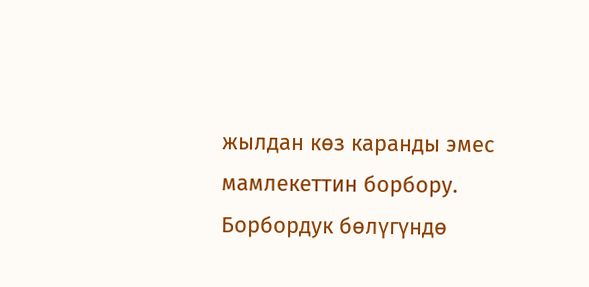жылдан көз каранды эмес мамлекеттин борбору. Борбордук бөлүгүндө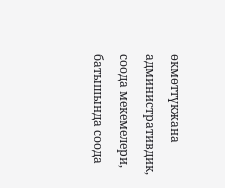өкмөттүкжана административдик, соода мекемелери, батышында соода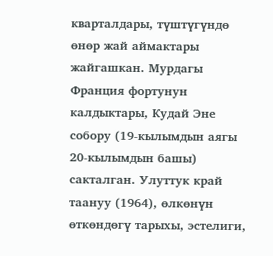кварталдары, түштүгүндө өнөр жай аймактары жайгашкан. Мурдагы Франция фортунун калдыктары, Кудай Эне собору (19-кылымдын аягы 20-кылымдын башы) сакталган. Улуттук край таануу (1964), өлкөнүн өткөндөгү тарыхы, эстелиги,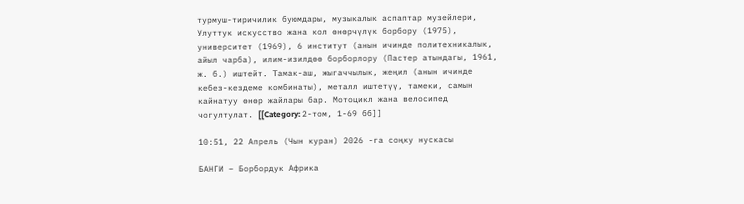турмуш-тиричилик буюмдары, музыкалык аспаптар музейлери, Улуттук искусство жана кол өнөрчүлүк борбору (1975), университет (1969), 6 институт (анын ичинде политехникалык, айыл чарба), илим-изилдөө борборлору (Пастер атындагы, 1961, ж. б.) иштейт. Тамак-аш, жыгаччылык, жеңил (анын ичинде кебез-кездеме комбинаты), металл иштетүү, тамеки, самын кайнатуу өнөр жайлары бар. Мотоцикл жана велосипед чогултулат. [[Category: 2-том, 1-69 бб]]

10:51, 22 Апрель (Чын куран) 2026 -га соңку нускасы

БАНГИ – Борбордук Африка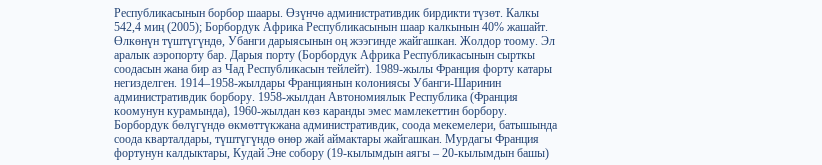Республикасынын борбор шаары. Өзүнчө административдик бирдикти түзөт. Калкы 542,4 миң (2005); Борбордук Африка Республикасынын шаар калкынын 40% жашайт. Өлкөнүн түштүгүндө, Убанги дарыясынын оң жээгинде жайгашкан. Жолдор тоому. Эл аралык аэропорту бар. Дарыя порту (Борбордук Африка Республикасынын сырткы соодасын жана бир аз Чад Республикасын тейлейт). 1989-жылы Франция форту катары негизделген. 1914–1958-жылдары Франциянын колониясы Убанги-Шаринин административдик борбору. 1958-жылдан Автономиялык Республика (Франция коомунун курамында), 1960-жылдан көз каранды эмес мамлекеттин борбору. Борбордук бөлүгүндө өкмөттүкжана административдик, соода мекемелери, батышында соода кварталдары, түштүгүндө өнөр жай аймактары жайгашкан. Мурдагы Франция фортунун калдыктары, Кудай Эне собору (19-кылымдын аягы – 20-кылымдын башы)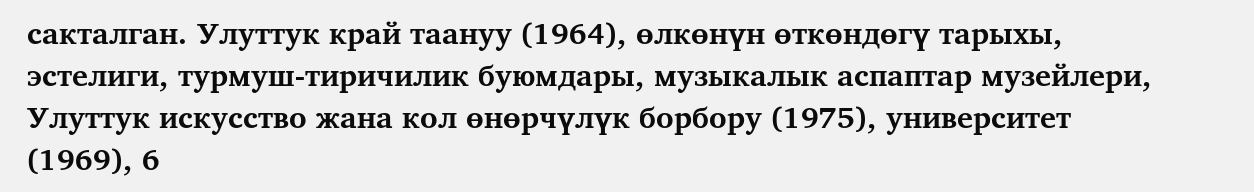сакталган. Улуттук край таануу (1964), өлкөнүн өткөндөгү тарыхы, эстелиги, турмуш-тиричилик буюмдары, музыкалык аспаптар музейлери, Улуттук искусство жана кол өнөрчүлүк борбору (1975), университет (1969), 6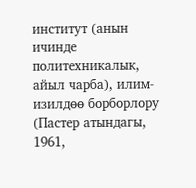институт (анын ичинде политехникалык, айыл чарба), илим-изилдөө борборлору (Пастер атындагы, 1961,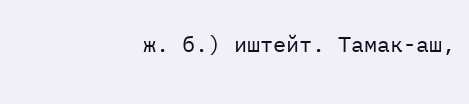ж. б.) иштейт. Тамак-аш,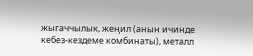жыгаччылык, жеңил (анын ичинде кебез-кездеме комбинаты), металл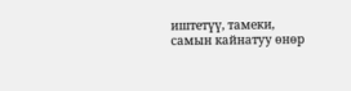иштетүү, тамеки, самын кайнатуу өнөр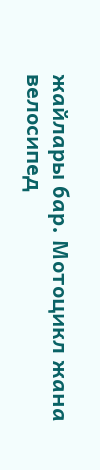жайлары бар. Мотоцикл жана велосипед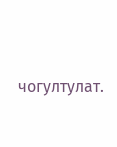чогултулат.